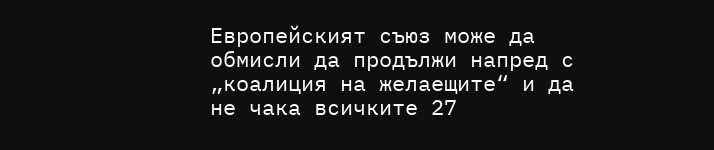Европейският съюз може да обмисли да продължи напред с „коалиция на желаещите“ и да не чака всичките 27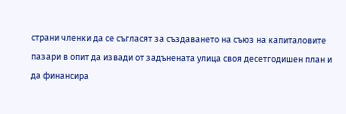страни членки да се съгласят за създаването на съюз на капиталовите пазари в опит да извади от задънената улица своя десетгодишен план и да финансира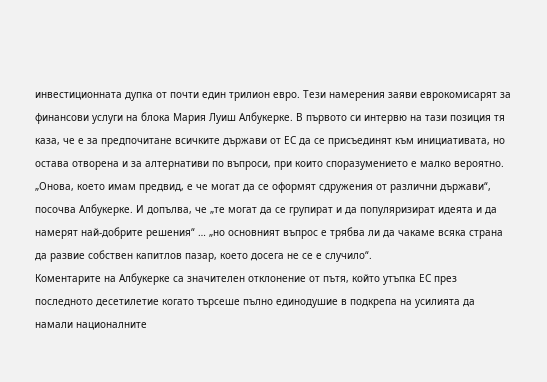инвестиционната дупка от почти един трилион евро. Тези намерения заяви еврокомисарят за финансови услуги на блока Мария Луиш Албукерке. В първото си интервю на тази позиция тя каза, че е за предпочитане всичките държави от ЕС да се присъединят към инициативата, но остава отворена и за алтернативи по въпроси, при които споразумението е малко вероятно.
„Онова, което имам предвид, е че могат да се оформят сдружения от различни държави“, посочва Албукерке. И допълва, че „те могат да се групират и да популяризират идеята и да намерят най-добрите решения“ … „но основният въпрос е трябва ли да чакаме всяка страна да развие собствен капитлов пазар, което досега не се е случило“.
Коментарите на Албукерке са значителен отклонение от пътя, който утъпка ЕС през последното десетилетие когато търсеше пълно единодушие в подкрепа на усилията да намали националните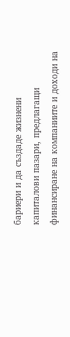бариери и да създаде жизнени капиталови пазари, предлагащи финансиране на компаниите и доходи на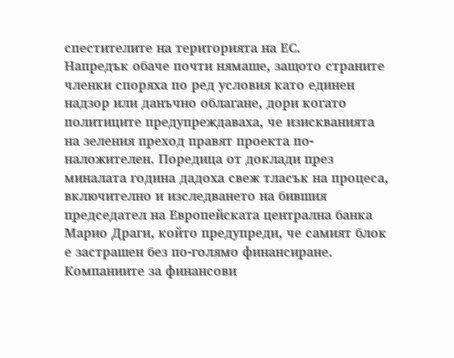спестителите на територията на ЕС.
Напредък обаче почти нямаше, защото страните членки споряха по ред условия като единен надзор или данъчно облагане, дори когато политиците предупреждаваха, че изискванията на зеления преход правят проекта по-наложителен. Поредица от доклади през миналата година дадоха свеж тласък на процеса, включително и изследването на бившия председател на Европейската централна банка Марио Драги, който предупреди, че самият блок е застрашен без по-голямо финансиране.
Компаниите за финансови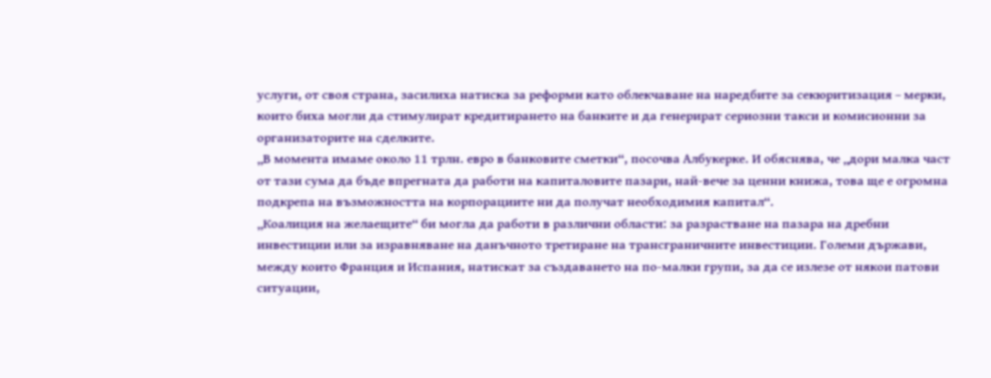услуги, от своя страна, засилиха натиска за реформи като облекчаване на наредбите за секюритизация – мерки, които биха могли да стимулират кредитирането на банките и да генерират сериозни такси и комисионни за организаторите на сделките.
„В момента имаме около 11 трлн. евро в банковите сметки“, посочва Албукерке. И обяснява, че „дори малка част от тази сума да бъде впрегната да работи на капиталовите пазари, най-вече за ценни книжа, това ще е огромна подкрепа на възможността на корпорациите ни да получат необходимия капитал“.
„Коалиция на желаещите“ би могла да работи в различни области: за разрастване на пазара на дребни инвестиции или за изравняване на данъчното третиране на трансграничните инвестиции. Големи държави, между които Франция и Испания, натискат за създаването на по-малки групи, за да се излезе от някои патови ситуации,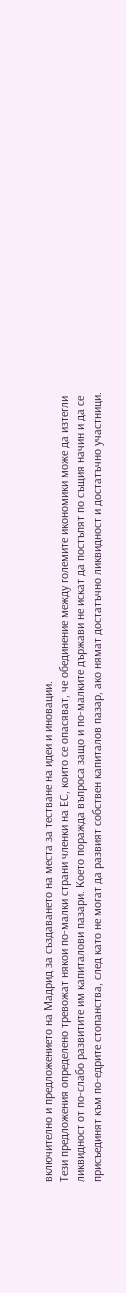включително и предложението на Мадрид за създаването на места за тестване на идеи и иновации.
Тези предложения определено тревожат някои по-малки страни членки на ЕС, които се опасяват, че обединение между големите икономики може да изтегли ликвидност от по-слабо развитите им капиталови пазари. Което поражда въпроса защо и по-малките държави не искат да постъпят по същия начин и да се присъединят към по-едрите стопанства, след като не могат да развият собствен капиталов пазар, ако нямат достатъчно ликвидност и достатъчно участници.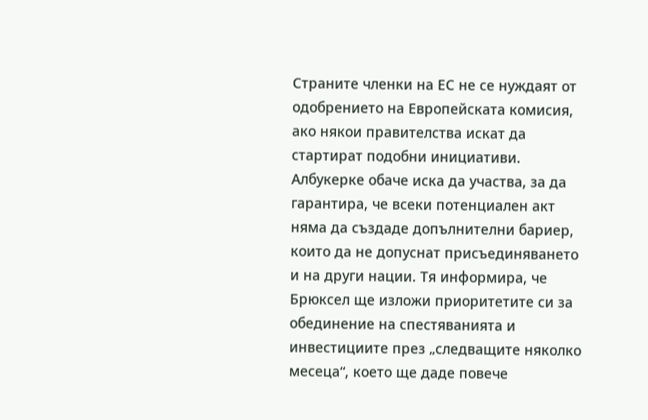Страните членки на ЕС не се нуждаят от одобрението на Европейската комисия, ако някои правителства искат да стартират подобни инициативи. Албукерке обаче иска да участва, за да гарантира, че всеки потенциален акт няма да създаде допълнителни бариер, които да не допуснат присъединяването и на други нации. Тя информира, че Брюксел ще изложи приоритетите си за обединение на спестяванията и инвестициите през „следващите няколко месеца“, което ще даде повече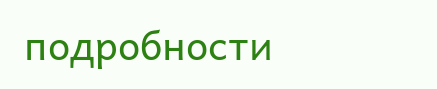подробности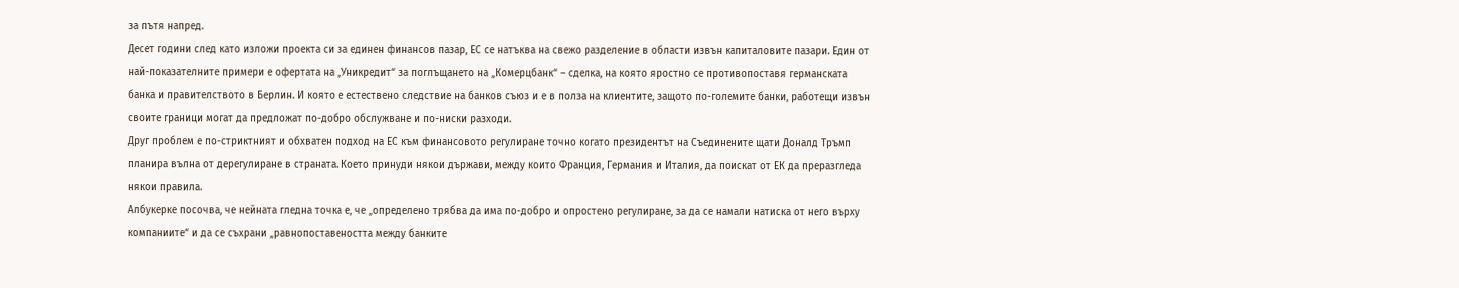за пътя напред.
Десет години след като изложи проекта си за единен финансов пазар, ЕС се натъква на свежо разделение в области извън капиталовите пазари. Един от най-показателните примери е офертата на „Уникредит“ за поглъщането на „Комерцбанк“ – сделка, на която яростно се противопоставя германската банка и правителството в Берлин. И която е естествено следствие на банков съюз и е в полза на клиентите, защото по-големите банки, работещи извън своите граници могат да предложат по-добро обслужване и по-ниски разходи.
Друг проблем е по-стриктният и обхватен подход на ЕС към финансовото регулиране точно когато президентът на Съединените щати Доналд Тръмп планира вълна от дерегулиране в страната. Което принуди някои държави, между които Франция, Германия и Италия, да поискат от ЕК да преразгледа някои правила.
Албукерке посочва, че нейната гледна точка е, че „определено трябва да има по-добро и опростено регулиране, за да се намали натиска от него върху компаниите“ и да се съхрани „равнопоставеността между банките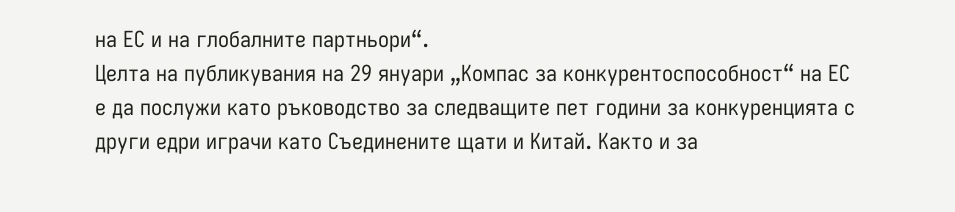на ЕС и на глобалните партньори“.
Целта на публикувания на 29 януари „Компас за конкурентоспособност“ на ЕС е да послужи като ръководство за следващите пет години за конкуренцията с други едри играчи като Съединените щати и Китай. Както и за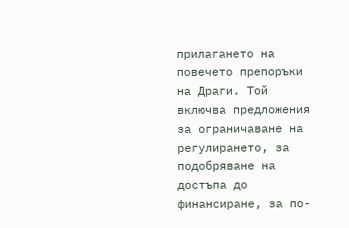прилагането на повечето препоръки на Драги. Той включва предложения за ограничаване на регулирането, за подобряване на достъпа до финансиране, за по-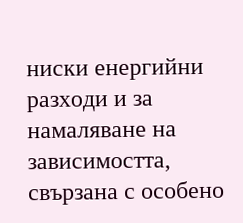ниски енергийни разходи и за намаляване на зависимостта, свързана с особено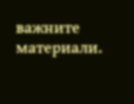важните материали.